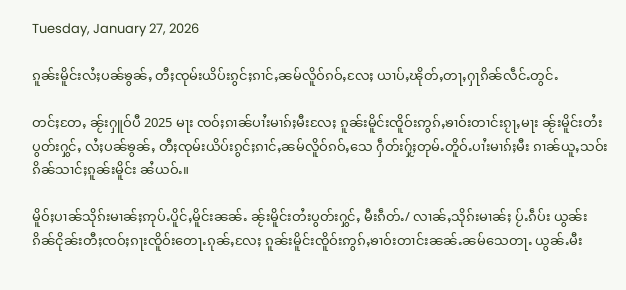Tuesday, January 27, 2026

ၵူၼ်းမိူင်းလႆႈပၼ်ၶွၼ်ႇ တီႈၸုမ်းယိပ်းၵွင်ႈၵၢင်ႇၼမ်လိူဝ်ၵဝ်ႇလႄႈ ယၢပ်ႇၽိုတ်ႇတႃႇႁႃၵိၼ်လဵင်ႉတွင်ႉ

တင်ႈတႄႇ ၼႂ်းႁူဝ်ပီ 2025 မႃး ၸဝ်ႈၵၢၼ်ပၢႆးမၢၵ်ႈမီးလႄႈ ၵူၼ်းမိူင်းၸိူဝ်းဢွၵ်ႇၶၢဝ်းတၢင်းၵႂႃႇမႃး ၼႂ်းမိူင်းတႆးပွတ်းႁွင်ႇ လႆႈပၼ်ၶွၼ်ႇ တီႈၸုမ်းယိပ်းၵွင်ႈၵၢင်ႇၼမ်လိူဝ်ၵဝ်ႇသေ ႁဵတ်းႁႂ်ႈတုမ်ႉတိူဝ်ႉပၢႆးမၢၵ်ႈမီး ၵၢၼ်ယူႇသဝ်းၵိၼ်သၢင်ႈၵူၼ်းမိူင်း ၼႆယဝ်ႉ။

မိူဝ်ႈပၢၼ်သိုၵ်းမၢၼ်ႈဢုပ်ႉပိူင်ႇမိူင်းၼၼ်ႉ ၼႂ်းမိူင်းတႆးပွတ်းႁွင်ႇ မီးၵဵတ်ႉ/ လၢၼ်ႇသိုၵ်းမၢၼ်ႈ ပႂ်ႉၵဵပ်း ယွၼ်းၵိၼ်ငိုၼ်းတီႈၸဝ်ႈၵႃးၸိူဝ်းတေႃႉၵုၼ်ႇလႄႈ ၵူၼ်းမိူင်းၸိူဝ်းဢွၵ်ႇၶၢဝ်းတၢင်းၼၼ်ႉၼမ်သေတႃႉ ယွၼ်ႉမီး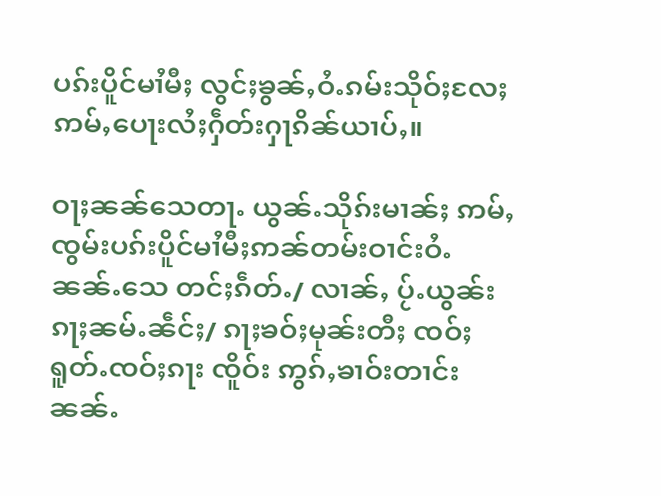ပၵ်းပိူင်မၢႆမီႈ လွင်ႈၶွၼ်ႇဝႆႉၵမ်းသိုဝ်ႈလႄႈ ဢမ်ႇပေႃးလႆႈႁဵတ်းႁႃၵိၼ်ယၢပ်ႇ။

ဝႃႈၼၼ်သေတႃႉ ယွၼ်ႉသိုၵ်းမၢၼ်ႈ ဢမ်ႇၸွမ်းပၵ်းပိူင်မၢႆမီႈဢၼ်တမ်းဝၢင်းဝႆႉၼၼ်ႉသေ တင်ႈၵဵတ်ႉ/ လၢၼ်ႇ ပႂ်ႉယွၼ်းၵႃႈၼမ်ႉၼဵင်ႈ/ ၵႃႈၶဝ်ႈမုၼ်းတီႈ ၸဝ်ႈရူတ်ႉၸဝ်ႈၵႃး ၸိူဝ်း ဢွၵ်ႇၶၢဝ်းတၢင်းၼၼ်ႉ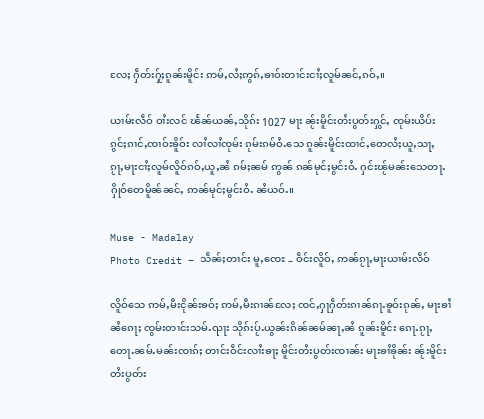လႄႈ ႁဵတ်းႁႂ်ႈၵူၼ်းမိူင်း ဢမ်ႇလႆႈဢွၵ်ႇၶၢဝ်းတၢင်းငၢႆႈလူမ်ၼင်ႇၵဝ်ႇ။

ယၢမ်းလဵဝ် ဝၢႆးလင် ၽႅၼ်ယၼ်ႇသိုၵ်း 1027 မႃး ၼႂ်းမိူင်းတႆးပွတ်းႁွင်ႇ ၸုမ်းယိပ်းၵွင်ႈၵၢင်ႇၸၢဝ်းၶိူဝ်း လၢႆလၢႆၸုမ်း ၵုမ်းၵမ်ဝႆႉသေ ၵူၼ်းမိူင်းထၢင်ႇတေလႆႈယူႇသႃႇ ၵႂႃႇမႃးငၢႆႈလူမ်လိူဝ်ၵဝ်ႇယူႇၼႆ ၵမ်ႈၼမ် ဢွၼ် ၵၼ်မုင်ႈမွင်းဝႆႉ ႁင်းၽႂ်မၼ်းသေတႃႉ ႁိုဝ်တေမိူၼ်ၼင်ႇ ဢၼ်မုင်ႈမွင်းဝႆႉ ၼႆယဝ်ႉ။

Muse - Madalay
Photo Credit – သဵၼ်ႈတၢင်း မူႇၸေႊ – ဝဵင်းလိူဝ်ႇ ဢၼ်ၵႂႃႇမႃးယၢမ်းလဵဝ်

လိူဝ်သေ ဢမ်ႇမီးငိုၼ်းၶဝ်ႈ ဢမ်ႇမီးၵၢၼ်လႄႈ ၸင်ႇႁႃႁဵတ်းၵၢၼ်ၵႃႉၶူဝ်းၵုၼ်ႇ မႃးၶၢႆၼႆၵေႃႈ ၸွမ်းတၢင်းသမ်ႉၺႃး သိုၵ်းပႂ်ႉယွၼ်းၵိၼ်ၼမ်ၼႃႇၼႆ ၵူၼ်းမိူင်း ၵေႃႉၵႂႃႇတေႃႉၼမ်ႉမၼ်းၸၢၵ်ႈ တၢင်းဝဵင်းလၢႆးၶႃႈ မိူင်းတႆးပွတ်းၸၢၼ်း မႃးၶၢႆၶိုၼ်း ၼႂ်းမိူင်းတႆးပွတ်း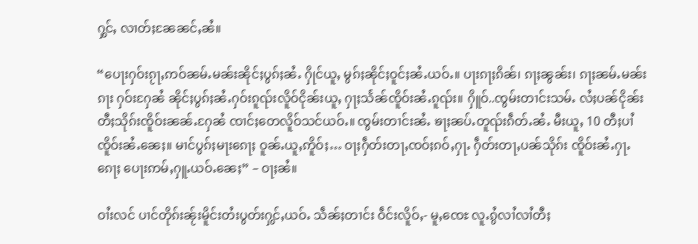ႁွင်ႇ လၢတ်ႈၼႄၼင်ႇၼႆ။

“ပေႃးႁဝ်းၵႂႃႇဢဝ်ၼမ်ႉမၼ်းၼိုင်ႈပွၵ်ႈၼႆႉ ႁိုင်ယူႇ မွၵ်ႈၼိုင်ႈဝူင်ႈၼႆႉယဝ်ႉ။ ပႃးၵႃႈၵိၼ်၊ ၵႃႈၼွၼ်း၊ ၵႃႈၼမ်ႉမၼ်းၵႃး ႁဝ်းႁႄၼႆ ၼိုင်ႈပွၵ်ႈၼႆႉႁဝ်းၵူၺ်းလိူဝ်ငိုၼ်းယူႇ ႁႃႈသႅၼ်ၸိူဝ်းၼႆႉၵူၺ်း။ ႁိူဝ်..ၸွမ်းတၢင်းသမ်ႉ လႆႈပၼ်ငိုၼ်းတီႈသိုၵ်းၸိူဝ်းၼၼ်ႉႁႄၼႆ ၸၢင်ႈတေလိူဝ်သင်ယဝ်ႉ။ ၸွမ်းတၢင်းၼႆႉ ၶႃႈၼပ်ႉတူၺ်းၵဵတ်ႉၼႆႉ မီးယူႇ 10 တီႈပၢႆ ၸိူဝ်းၼႆႉၼေႈ။ မၢင်ပွၵ်ႈမႃးၵေႃႈ ဝူၼ်ႉယူႇဢိူဝ်ႈ… ဝႃႈႁဵတ်းတႃႇၸဝ်ႈၵဝ်ႇႁႃႉ ႁဵတ်းတႃႇပၼ်သိုၵ်း ၸိူဝ်းၼႆႉႁႃႉၵေႃႈ ပေႃးဢမ်ႇႁူႉယဝ်ႉၼေႈ” – ဝႃႈၼႆ။

ဝၢႆးလင် ပၢင်တိုၵ်းၼႂ်းမိူင်းတႆးပွတ်းႁွင်ႇယဝ်ႉ သဵၼ်ႈတၢင်း ဝဵင်းလိူဝ်ႇ- မူႇၸေႊ လူႉၵွႆလၢႆလၢႆတီႈ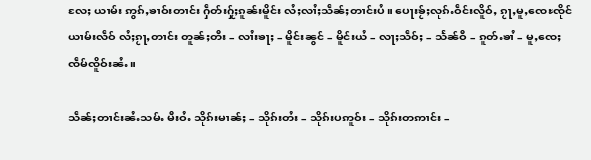လႄႈ ယၢမ်း ဢွၵ်ႇၶၢဝ်းတၢင်း ႁဵတ်းႁႂ်ႈၵူၼ်းမိူင်း လႆႈလၢႆႈသဵၼ်ႈတၢင်းပႆ။ ပေႃးၶႂ်ႈလုၵ်ႉဝဵင်းလိူဝ်ႇ ၵႂႃႇမူႇၸေႊၸိုင် ယၢမ်းလဵဝ် လႆႈၵႂႃႇတၢင်း တူၼ်ႈတီး – လၢႆးၶႃႈ – မိူင်းၼွင် – မိူင်းယႆ – လႃႈသဵဝ်ႈ – သႅၼ်ဝီ – ၵူတ်ႉၶၢႆ – မူႇၸေႈ ၸဵမ်ၸိူဝ်းၼႆႉ။

သဵၼ်ႈတၢင်းၼႆႉသမ်ႉ မီးဝႆႉ သိုၵ်းမၢၼ်ႈ – သိုၵ်းတႆး – သိုၵ်းပဢူဝ်း – သိုၵ်းတဢၢင်း –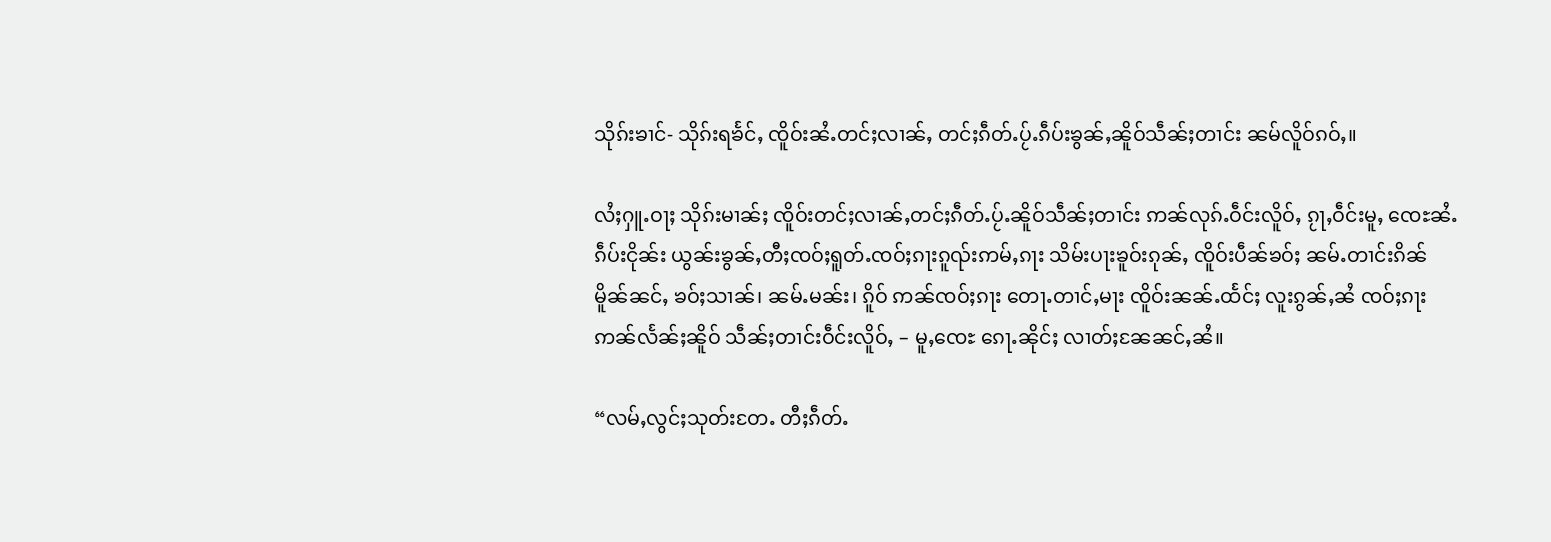သိုၵ်းၶၢင်- သိုၵ်းရၶႅင်ႇ ၸိူဝ်းၼႆႉတင်ႈလၢၼ်ႇ တင်ႈၵဵတ်ႉပႂ်ႉၵဵပ်းၶွၼ်ႇၼိူဝ်သဵၼ်ႈတၢင်း ၼမ်လိူဝ်ၵဝ်ႇ။

လႆႈႁူႉဝႃႈ သိုၵ်းမၢၼ်ႈ ၸိူဝ်းတင်ႈလၢၼ်ႇတင်ႈၵဵတ်ႉပႂ်ႉၼိူဝ်သဵၼ်ႈတၢင်း ဢၼ်လုၵ်ႉဝဵင်းလိူဝ်ႇ ၵႂႃႇဝဵင်းမူႇ ၸေႊၼႆႉ ၵဵပ်းငိုၼ်း ယွၼ်းၶွၼ်ႇတီႈၸဝ်ႈရူတ်ႉၸဝ်ႈၵႃးၵူၺ်းဢမ်ႇၵႃး သိမ်းပႃးၶူဝ်းၵုၼ်ႇ ၸိူဝ်းပဵၼ်ၶဝ်ႈ ၼမ်ႉတၢင်းၵိၼ် မိူၼ်ၼင်ႇ ၶဝ်ႈသၢၼ်၊ ၼမ်ႉမၼ်း၊ ၵိူဝ် ဢၼ်ၸဝ်ႈၵႃး တေႃႉတၢင်ႇမႃး ၸိူဝ်းၼၼ်ႉထႅင်ႈ လူးၵွၼ်ႇၼႆ ၸဝ်ႈၵႃး ဢၼ်လႅၼ်ႈၼိူဝ် သဵၼ်ႈတၢင်းဝဵင်းလိူဝ်ႇ – မူႇၸေႊ ၵေႃႉၼိုင်ႈ လၢတ်ႈၼႄၼင်ႇၼႆ။

“လမ်ႇလွင်ႈသုတ်းတႄႉ တီႈၵဵတ်ႉ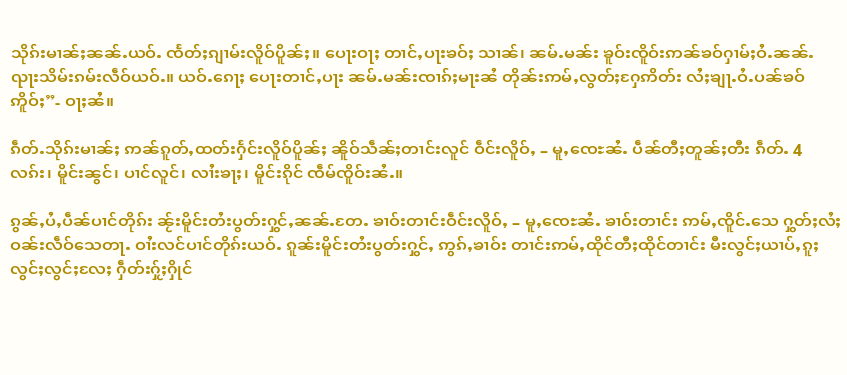သိုၵ်းမၢၼ်ႈၼၼ်ႉယဝ်ႉ ၸႅတ်ႈၵျၢမ်းလိူဝ်ပိူၼ်ႈ။ ပေႃးဝႃႈ တၢင်ႇပႃးၶဝ်ႈ သၢၼ်၊ ၼမ်ႉမၼ်း ၶူဝ်းၸိူဝ်းဢၼ်ၶဝ်ႁၢမ်ႈဝႆႉၼၼ်ႉ ၺႃးသိမ်းၵမ်းလဵဝ်ယဝ်ႉ။ ယဝ်ႉၵေႃႈ ပေႃးတၢင်ႇပႃး ၼမ်ႉမၼ်းၸၢၵ်ႈမႃးၼႆ တိုၼ်းဢမ်ႇလွတ်ႈႁႄဢိတ်း လႆႈၶျႃႉဝႆႉပၼ်ၶဝ်ဢိူဝ်ႈ”- ဝႃႈၼႆ။

ၵဵတ်ႉသိုၵ်းမၢၼ်ႈ ဢၼ်ၵူတ်ႇထတ်းႁႅင်းလိူဝ်ပိူၼ်ႈ ၼိူဝ်သဵၼ်ႈတၢင်းလူင် ဝဵင်းလိူဝ်ႇ – မူႇၸေႊၼႆႉ ပဵၼ်တီႈတူၼ်ႈတီး ၵဵတ်ႉ 4 လၵ်း၊ မိူင်းၼွင်၊ ပၢင်လူင်၊ လၢႆးၶႃႈ၊ မိူင်းၵိုင် ၸဵမ်ၸိူဝ်းၼႆႉ။

ၵွၼ်ႇပႆႇပဵၼ်ပၢင်တိုၵ်း ၼႂ်းမိူင်းတႆးပွတ်းႁွင်ႇၼၼ်ႉတႄႉ ၶၢဝ်းတၢင်းဝဵင်းလိူဝ်ႇ – မူႇၸေႊၼႆႉ ၶၢဝ်းတၢင်း ဢမ်ႇၸိူင်ႉသေ ႁွတ်ႈလႆႈဝၼ်းလဵဝ်သေတႃႉ ဝၢႆးလင်ပၢင်တိုၵ်းယဝ်ႉ ၵူၼ်းမိူင်းတႆးပွတ်းႁွင်ႇ ဢွၵ်ႇၶၢဝ်း တၢင်းဢမ်ႇထိုင်တီႈထိုင်တၢင်း မီးလွင်ႈယၢပ်ႇၵူႈလွင်ႈလွင်ႈလႄႈ ႁဵတ်းႁႂ်ႈႁိုင်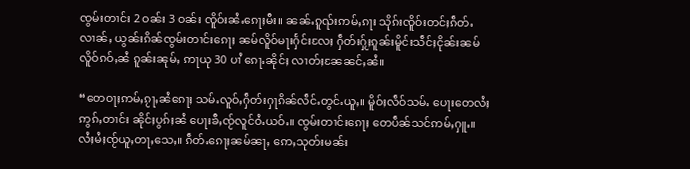ၸွမ်းတၢင်း 2 ဝၼ်း 3 ဝၼ်း ၸိူဝ်းၼႆႉၵေႃႈမီး။ ၼၼ်ႉၵူၺ်းဢမ်ႇၵႃး သိုၵ်းၸိူဝ်းတင်ႈၵဵတ်ႉလၢၼ်ႇ ယွၼ်းၵိၼ်ၸွမ်းတၢင်းၵေႃႈ ၼမ်လိူဝ်မႃးႁႅင်းလႄႈ ႁဵတ်းႁႂ်ႈၵူၼ်းမိူင်းသဵင်ႈငိုၼ်းၼမ်လိူဝ်ၵဝ်ႇၼႆ ၵူၼ်းၼုမ်ႇ ဢႃယု 30 ပၢႆ ၵေႃႉၼိုင်ႈ လၢတ်ႈၼႄၼင်ႇၼႆ။

“တေဝႃႈဢမ်ႇၵႂႃႇၼႆၵေႃႈ သမ်ႉလူဝ်ႇႁဵတ်းႁႃၵိၼ်လဵင်ႉတွင်ႉယူႇ။ မိူဝ်ႈလဵဝ်သမ်ႉ ပေႃးတေလႆႈဢွၵ်ႇတၢင်း ၼိုင်ႈပွၵ်ႈၼႆ ပေႃးၶီႇၸႂ်လူင်ဝႆႉယဝ်ႉ။ ၸွမ်းတၢင်းၵေႃႈ တေပဵၼ်သင်ဢမ်ႇႁူႉ။ လႆႈမႆႈၸႂ်ယူႇတႃႇသေႇ။ ၵဵတ်ႉၵေႃႈၼမ်ၼႃႇ ဢေႇသုတ်းမၼ်း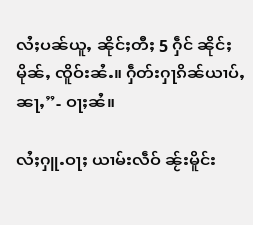လႆႈပၼ်ယူႇ ၼိုင်ႈတီႈ 5 ႁဵင် ၼိုင်ႈမိုၼ်ႇ ၸိူဝ်းၼႆႉ။ ႁဵတ်းႁႃၵိၼ်ယၢပ်ႇၼႃႇ”- ဝႃႈၼႆ။

လႆႈႁူႉဝႃႈ ယၢမ်းလဵဝ် ၼႂ်းမိူင်း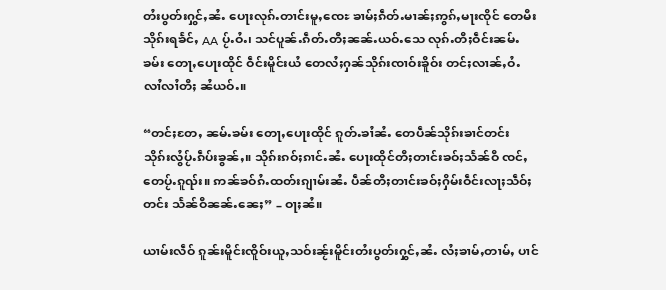တႆးပွတ်းႁွင်ႇၼႆႉ ပေႃးလုၵ်ႉတၢင်းမူႇၸေႊ ၶၢမ်ႈၵဵတ်ႉမၢၼ်ႈဢွၵ်ႇမႃးၸိုင် တေမီးသိုၵ်းရၶႅင်ႇ AA ပႂ်ႉဝႆႉ၊ သင်ပူၼ်ႉၵဵတ်ႉတီႈၼၼ်ႉယဝ်ႉသေ လုၵ်ႉတီႈဝဵင်းၼမ်ႉၶမ်း တေႃႇပေႃးထိုင် ဝဵင်းမိူင်းယႆ တေလႆႈႁၼ်သိုၵ်းၸၢဝ်းၶိူဝ်း တင်ႈလၢၼ်ႇဝႆႉ လၢႆလၢႆတီႈ ၼႆယဝ်ႉ။

“တင်ႈတႄႇ ၼမ်ႉၶမ်း တေႃႇပေႃးထိုင် ၵူတ်ႉၶၢႆၼႆႉ တေပဵၼ်သိုၵ်းၶၢင်တင်း သိုၵ်းလွႆပႂ်ႉၵဵပ်းၶွၼ်ႇ။ သိုၵ်းၵဝ်ႈၵၢင်ႉၼႆႉ ပေႃးထိုင်တီႈတၢင်းၶဝ်ႈသႅၼ်ဝီ ၸင်ႇတေပႂ်ႉၵူၺ်း။ ဢၼ်ၶဝ်ၵႆႉထတ်းၵျၢမ်းၼႆႉ ပဵၼ်တီႈတၢင်းၶဝ်ႈႁိမ်းဝဵင်းလႃႈသဵဝ်ႈတင်း သႅၼ်ဝီၼၼ်ႉၼေႈ” – ဝႃႈၼႆ။

ယၢမ်းလဵဝ် ၵူၼ်းမိူင်းၸိူဝ်းယူႇသဝ်းၼႂ်းမိူင်းတႆးပွတ်းႁွင်ႇၼႆႉ လႆႈၶၢမ်ႇတၢမ်ႇ ပၢင်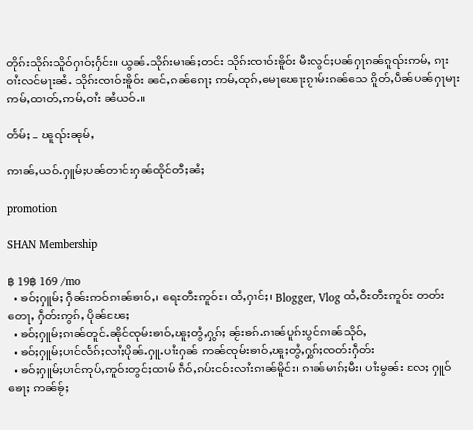တိုၵ်းသိုၵ်းသိူဝ်ႁၢဝ်ႈႁႅင်း။ ယွၼ်ႉသိုၵ်းမၢၼ်ႈတင်း သိုၵ်းၸၢဝ်းၶိူဝ်း မီးလွင်ႈပၼ်ႁႃၵၼ်ၵူၺ်းဢမ်ႇ ၵႃး ဝၢႆးလင်မႃးၼႆႉ သိုၵ်းၸၢဝ်းၶိူဝ်း ၼင်ႇၵၼ်ၵေႃႈ ဢမ်ႇထုၵ်ႇမေႃၽေႃးၵႂၢမ်းၵၼ်သေ ၵိူတ်ႇပဵၼ်ပၼ်ႁႃမႃးဢမ်ႇထၢတ်ႇဢမ်ႇဝၢႆး ၼႆယဝ်ႉ။

တႅမ်ႈ – ၽူၺ်းၼုမ်ႇ

ဢၢၼ်ႇယဝ်ႉႁူမ်ႈပၼ်တၢင်းႁၼ်ထိုင်တီႈၼႆႈ

promotion

SHAN Membership

฿ 19฿ 169 /mo
  • ၶဝ်ႈႁူမ်ႈ ႁဵၼ်းဢဝ်ၵၢၼ်ၶၢဝ်ႇ၊ ရေႊတီႊဢူဝ်ႊ၊ ထႆႇႁၢင်ႈ၊ Blogger, Vlog ထႆႇဝီႊတီႊဢူဝ်ႊ တတ်းတေႃႇ ႁဵတ်းဢွၵ်ႇ ပိုၼ်ၽႄႈ
  • ၶဝ်ႈႁူမ်ႈၵၢၼ်တူင်ႉၼိုင်ၸုမ်းၶၢဝ်ႇၽူႈတွႆႇႁွၵ်ႈ ၼႂ်းၶၵ်ႉၵၢၼ်ပူၵ်းပွင်ၵၢၼ်သိုဝ်ႇ
  • ၶဝ်ႈႁူမ်ႈပၢင်လႅၵ်ႈလၢႆႈပိုၼ်ႉႁူႉပၢႆးႁၼ် ဢၼ်ၸုမ်းၶၢဝ်ႇၽူႈတွႆႇႁွၵ်ႈၸတ်းႁဵတ်း
  • ၶဝ်ႈႁူမ်ႈပၢင်ဢုပ်ႇဢူဝ်းတွင်ႈထၢမ် ၵဵဝ်ႇၵပ်းငဝ်းလၢႆးၵၢၼ်မိူင်း၊ ၵၢၼ်မၢၵ်ႈမီး၊ ပၢႆးမွၼ်း လႄႈ ႁူဝ်ၶေႃႈ ဢၼ်ၶႂ်ႈ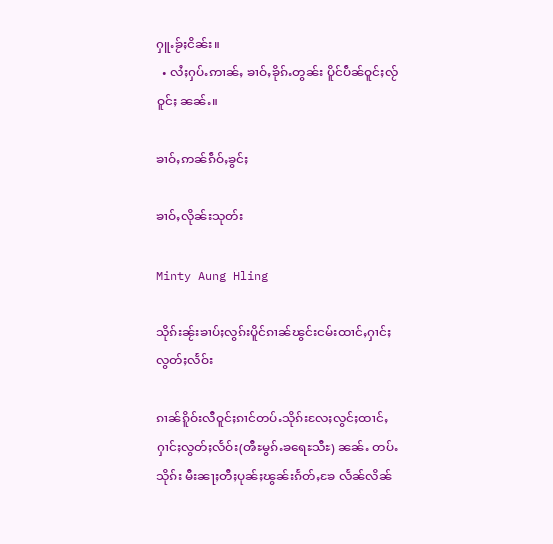ႁူႉၶႂ်ႈငိၼ်း။
  • လႆႈႁပ်ႉဢၢၼ်ႇ ၶၢဝ်ႇၶိုၵ်ႉတွၼ်း ပိူင်ပဵၼ်ဝူင်ႈလႂ်ဝူင်ႈ ၼၼ်ႉ။

ၶၢဝ်ႇဢၼ်ၵဵဝ်ႇၶွင်ႈ

ၶၢဝ်ႇလိုၼ်းသုတ်း

Minty Aung Hling

သိုၵ်းၼႂ်းၶၢပ်ႈလွၵ်းပိူင်ၵၢၼ်ၽွင်းငမ်းထၢင်ႇႁၢင်ႈလွတ်ႈလႅဝ်း

ၵၢၼ်ၵိူဝ်းလီဝူင်ႈၵၢင်တပ်ႉသိုၵ်းလႄႈလွင်ႈထၢင်ႇႁၢင်ႈလွတ်ႈလႅဝ်း(ၻီႊမွၵ်ႉၶရေႊသီႊ) ၼၼ်ႉ တပ်ႉသိုၵ်း မီးၼႃႈတီႈပုၼ်ႈၽွၼ်းၵႅတ်ႇၶႄ လႅၼ်လိၼ်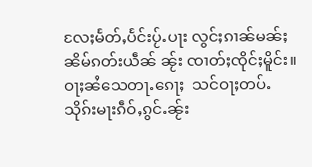လႄႈမႅတ်ႇပႅင်းပႂ်ႉပႃး လွင်ႈၵၢၼ်မၼ်ႈ ၼိမ်ၵတ်းယဵၼ် ၼႂ်း ၸၢတ်ႈၸိုင်ႈမိူင်း။ ဝႃႈၼႆသေတႃႉၵေႃႈ  သင်ဝႃႈတပ်ႉသိုၵ်းမႃးၵဵဝ်ႇၵွင်ႉၼႂ်း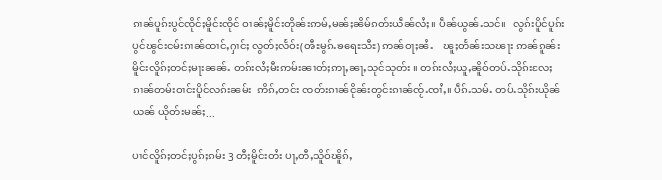ၵၢၼ်ပူၵ်းပွင်ၸိုင်ႈမိူင်းၸိုင် ဝၢၼ်ႈမိူင်းတိုၼ်းဢမ်ႇမၼ်ႈၼိမ်ၵတ်းယဵၼ်လႆႈ။ ပဵၼ်ယွၼ်ႉသင်။   လွၵ်းပိူင်ပူၵ်းပွင်ၽွင်းငမ်းၵၢၼ်ထၢင်ႇႁၢင်ႈ လွတ်ႈလႅဝ်း(ၻီႊမွၵ်ႉၶရေႊသီႊ) ဢၼ်ဝႃႈၼႆႉ    ၽူႈတႅၼ်းသၽႃး ဢၼ်ၵူၼ်းမိူင်းလိူၵ်ႈတင်ႈမႃးၼၼ်ႉ တၵ်းလႆႈမီးဢမ်းၼၢတ်ႈဢႃႇၼႃႇသုင်သုတ်း ။ တၵ်းလႆႈယူႇၼိူဝ်တပ်ႉသိုၵ်းလႄႈၵၢၼ်တမ်းဝၢင်းပိူင်လၵ်းၼမ်း  ဢိၵ်ႇတင်း ၸတ်းၵၢၼ်ငိုၼ်းတွင်းၵၢၼ်ၸႂ်ႉၸၢႆႇ။ ပဵၵ်ႉသမ်ႉ တပ်ႉသိုၵ်းယိုၼ်ယၼ် ယိုတ်းမၼ်ႈ...

ပၢင်လိူၵ်ႈတင်ႈပွၵ်ႈၵမ်း 3 တီႈမိူင်းတႆး ပႃႇတီႇသိူဝ်ၽိူၵ်ႇ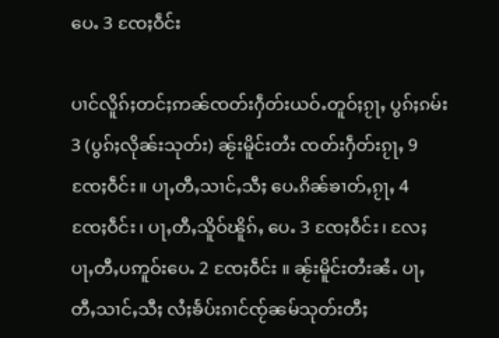ပေႉ 3 ၸႄႈဝဵင်း

ပၢင်လိူၵ်ႈတင်ႈဢၼ်ၸတ်းႁဵတ်းယဝ်ႉတူဝ်ႈၵႂႃႇ ပွၵ်ႈၵမ်း 3 (ပွၵ်ႈလိုၼ်းသုတ်း) ၼႂ်းမိူင်းတႆး ၸတ်းႁဵတ်းၵႂႃႇ 9 ၸႄႈဝဵင်း။ ပႃႇတီႇသၢင်ႇသီႈ ပေႉၵိၼ်ၶၢတ်ႇၵႂႃႇ 4 ၸႄႈဝဵင်း၊ ပႃႇတီႇသိူဝ်ၽိူၵ်ႇ ပေႉ 3 ၸႄႈဝဵင်း၊ လႄႈ ပႃႇတီႇပဢူဝ်းပေႉ 2 ၸႄႈဝဵင်း ။ ၼႂ်းမိူင်းတႆးၼႆႉ ပႃႇတီႇသၢင်ႇသီႈ လႆႈၶႅပ်းၵၢင်ၸႂ်ၼမ်သုတ်းတီႈ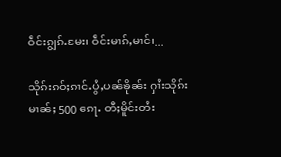ဝဵင်းၵျွၵ်ႉမႄး၊ ဝဵင်းမၢၵ်ႇမၢင်၊...

သိုၵ်းၵဝ်ႈၵၢင်ႉပွႆႇပၼ်ၶိုၼ်း ႁၢႆးသိုၵ်းမၢၼ်ႈ 500 ၵေႃႉ တီႈမိူင်းတႆး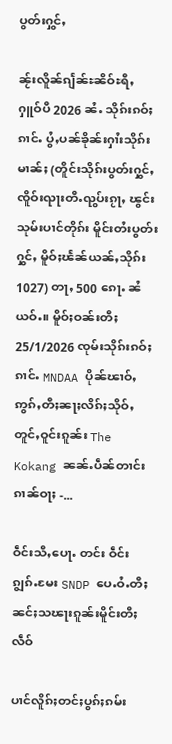ပွတ်းႁွင်ႇ

ၼႂ်းလိူၼ်ၵျႅၼ်ႊၼိဝ်ႊရီႇ ႁူဝ်ပီ 2026 ၼႆႉ သိုၵ်းၵဝ်ႈၵၢင်ႉ ပွႆႇပၼ်ၶိုၼ်းႁၢႆးသိုၵ်းမၢၼ်ႈ (တိူင်းသိုၵ်းပွတ်းႁွင်ႇ ၸိူဝ်းၺႃးတီႉၺွပ်းၵႂႃႇ ၽွင်းသုမ်းပၢင်တိုၵ်း မိူင်းတႆးပွတ်းႁွင်ႇ မိူဝ်ႈၽႅၼ်ယၼ်ႇသိုၵ်း 1027) တႃႇ 500 ၵေႃႉ ၼႆယဝ်ႉ။ မိူဝ်ႈဝၼ်းတီႈ 25/1/2026 ၸုမ်းသိုၵ်းၵဝ်ႈၵၢင်ႉ MNDAA ပိုၼ်ၽၢဝ်ႇဢွၵ်ႇတီႈၼႃႈလိၵ်ႈသိုဝ်ႇတူင်ႇဝူင်းၵူၼ်း The Kokang ၼၼ်ႉပဵၼ်တၢင်းၵၢၼ်ဝႃႈ -...

ဝဵင်းသီႇပေႃႉ တင်း ဝဵင်းၵျွၵ်ႉမႄး SNDP ပေႉဝႆႉတီႈၼင်ႈသၽႃးၵူၼ်းမိူင်းတီႈလဵဝ်

ပၢင်လိူၵ်ႈတင်ႈပွၵ်ႈၵမ်း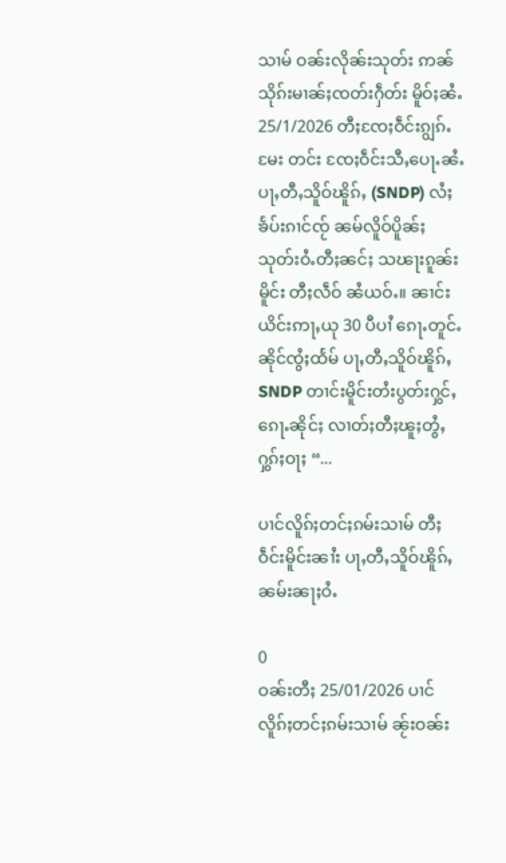သၢမ် ဝၼ်းလိုၼ်းသုတ်း ဢၼ်သိုၵ်းမၢၼ်ႈၸတ်းႁဵတ်း မိူဝ်ႈၼႆႉ 25/1/2026 တီႈၸႄႈဝဵင်းၵျွၵ်ႉမႄး တင်း ၸႄႈဝဵင်းသီႇပေႃႉၼႆႉ ပႃႇတီႇသိူဝ်ၽိူၵ်ႇ (SNDP) လႆႈၶႅပ်းၵၢင်ၸႂ် ၼမ်လိူဝ်ပိူၼ်ႈသုတ်းဝႆႉတီႈၼင်ႈ သၽႃးၵူၼ်းမိူင်း တီႈလဵဝ် ၼႆယဝ်ႉ။ ၼၢင်းယိင်းဢႃႇယု 30 ပီပၢႆ ၵေႃႉတူင်ႉၼိုင်ၸွႆႈထႅမ် ပႃႇတီႇသိူဝ်ၽိူၵ်ႇ SNDP တၢင်းမိူင်းတႆးပွတ်းႁွင်ႇ ၵေႃႉၼိုင်ႈ လၢတ်ႈတီႈၽူႈတွႆႇႁွၵ်ႈဝႃႈ “...

ပၢင်လိူၵ်ႈတင်ႈၵမ်းသၢမ် တီႈဝဵင်းမိူင်းၼၢႆး ပႃႇတီႇသိူဝ်ၽိူၵ်ႇၼမ်းၼႃႈဝႆႉ

0
ဝၼ်းတီႈ 25/01/2026 ပၢင်လိူၵ်ႈတင်ႈၵမ်းသၢမ် ၼႂ်းဝၼ်း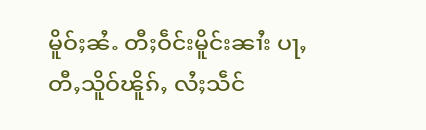မိူဝ်ႈၼႆႉ တီႈဝဵင်းမိူင်းၼၢႆး ပႃႇတီႇသိူဝ်ၽိူၵ်ႇ လႆႈသဵင်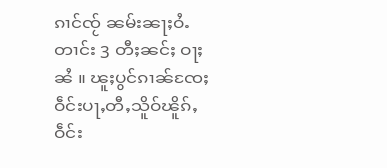ၵၢင်ၸႂ် ၼမ်းၼႃႈဝႆႉတၢင်း 3 တီႈၼင်ႈ ဝႃႈၼႆ ။ ၽူႈပွင်ၵၢၼ်ၸႄႈဝဵင်းပႃႇတီႇသိူဝ်ၽိူၵ်ႇ ဝဵင်း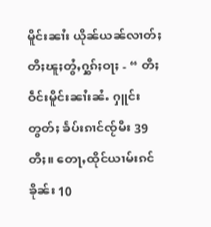မိူင်းၼၢႆး ယိုၼ်ယၼ်လၢတ်ႈတီႈၽူႈတွႆႇႁွၵ်ႈဝႃႈ - “ တီႈဝဵင်းမိူင်းၼၢႆးၼႆႉ ႁူင်းတွတ်ႈ ၶႅပ်းၵၢင်ၸႂ်မီး 39 တီႈ။ တေႃႇထိုင်ယၢမ်းၵင်ၶိုၼ်း 10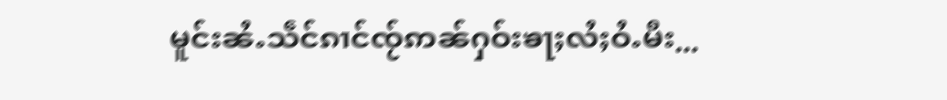မူင်းၼႆႉသဵင်ၵၢင်ၸႂ်ဢၼ်ႁဝ်းၶႃႈလႆႈဝႆႉမီး...